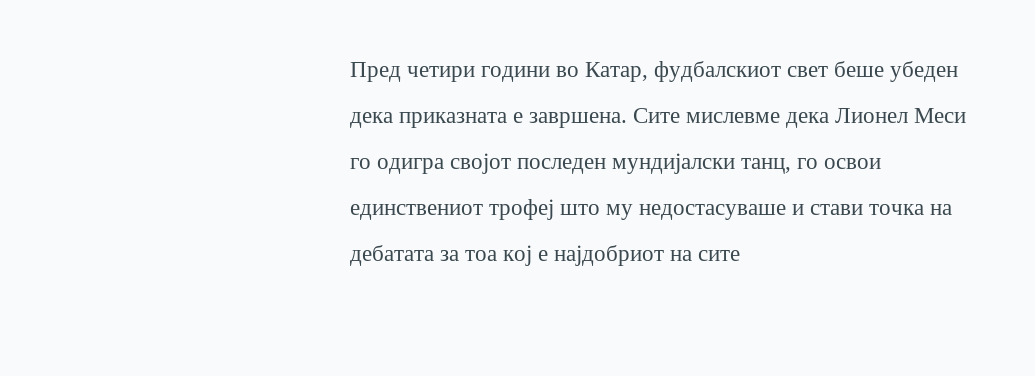Пред четири години во Катар, фудбалскиот свет беше убеден дека приказната е завршена. Сите мислевме дека Лионел Меси го одигра својот последен мундијалски танц, го освои единствениот трофеј што му недостасуваше и стави точка на дебатата за тоа кој е најдобриот на сите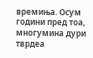времиња. Осум години пред тоа, многумина дури тврдеа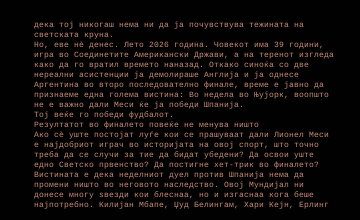дека тој никогаш нема ни да ја почувствува тежината на светската круна.
Но, еве нè денес. Лето 2026 година. Човекот има 39 години, игра во Соединетите Американски Држави, а на теренот изгледа како да го вратил времето наназад. Откако синоќа со две нереални асистенции ја демолираше Англија и ја однесе Аргентина во второ последователно финале, време е јавно да признаеме една голема вистина: Во недела во Њујорк, воопшто не е важно дали Меси ќе ја победи Шпанија.
Тој веќе го победи фудбалот.
Резултатот во финалето повеќе не менува ништо
Ако сè уште постојат луѓе кои се прашуваат дали Лионел Меси е најдобриот играч во историјата на овој спорт, што точно треба да се случи за тие да бидат убедени? Да освои уште едно Светско првенство? Да постигне хет-трик во финалето?
Вистината е дека неделниот дуел против Шпанија нема да промени ништо во неговото наследство. Овој Мундијал ни донесе многу ѕвезди кои блеснаа, но и изгаснаа кога беше најпотребно. Килијан Мбапе, Џуд Белингам, Хари Кејн, Ерлинг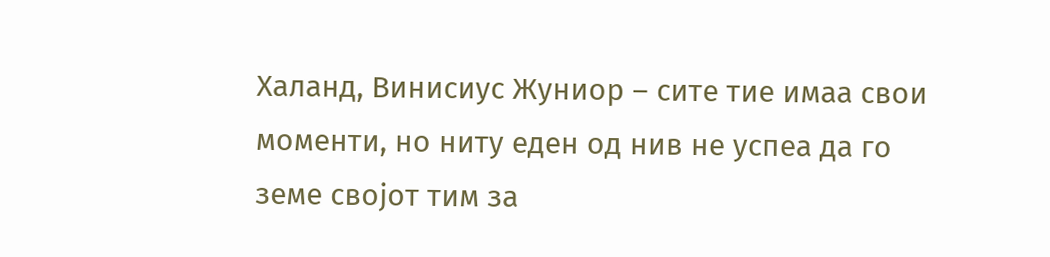Халанд, Винисиус Жуниор – сите тие имаа свои моменти, но ниту еден од нив не успеа да го земе својот тим за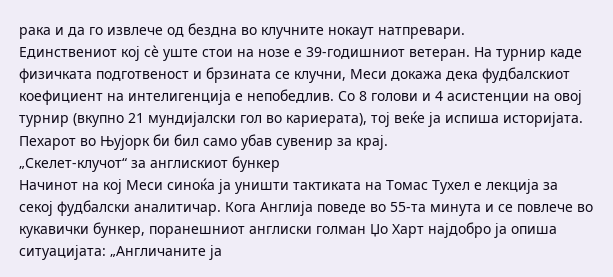рака и да го извлече од бездна во клучните нокаут натпревари.
Единствениот кој сè уште стои на нозе е 39-годишниот ветеран. На турнир каде физичката подготвеност и брзината се клучни, Меси докажа дека фудбалскиот коефициент на интелигенција е непобедлив. Со 8 голови и 4 асистенции на овој турнир (вкупно 21 мундијалски гол во кариерата), тој веќе ја испиша историјата. Пехарот во Њујорк би бил само убав сувенир за крај.
„Скелет-клучот“ за англискиот бункер
Начинот на кој Меси синоќа ја уништи тактиката на Томас Тухел е лекција за секој фудбалски аналитичар. Кога Англија поведе во 55-та минута и се повлече во кукавички бункер, поранешниот англиски голман Џо Харт најдобро ја опиша ситуацијата: „Англичаните ја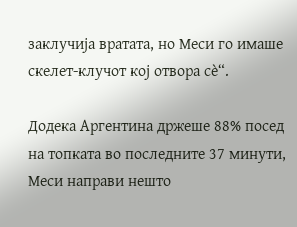заклучија вратата, но Меси го имаше скелет-клучот кој отвора сè“.

Додека Аргентина држеше 88% посед на топката во последните 37 минути, Меси направи нешто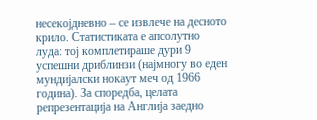несекојдневно – се извлече на десното крило. Статистиката е апсолутно луда: тој комплетираше дури 9 успешни дриблинзи (најмногу во еден мундијалски нокаут меч од 1966 година). За споредба, целата репрезентација на Англија заедно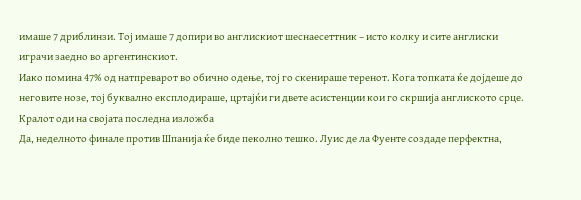имаше 7 дриблинзи. Тој имаше 7 допири во англискиот шеснаесеттник – исто колку и сите англиски играчи заедно во аргентинскиот.
Иако помина 47% од натпреварот во обично одење, тој го скенираше теренот. Кога топката ќе дојдеше до неговите нозе, тој буквално експлодираше, цртајќи ги двете асистенции кои го скршија англиското срце.
Кралот оди на својата последна изложба
Да, неделното финале против Шпанија ќе биде пеколно тешко. Луис де ла Фуенте создаде перфектна,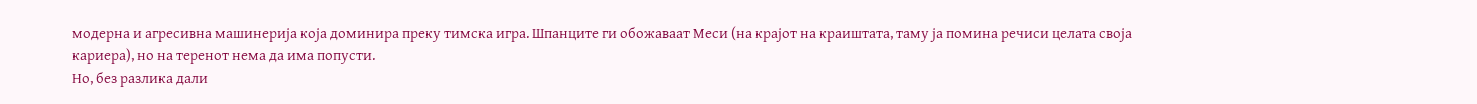модерна и агресивна машинерија која доминира преку тимска игра. Шпанците ги обожаваат Меси (на крајот на краиштата, таму ја помина речиси целата своја кариера), но на теренот нема да има попусти.
Но, без разлика дали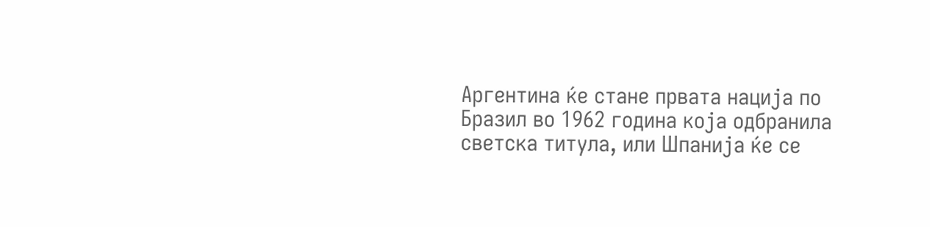Аргентина ќе стане првата нација по Бразил во 1962 година која одбранила светска титула, или Шпанија ќе се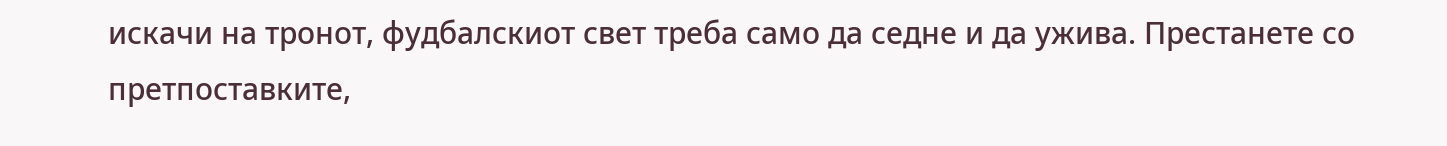искачи на тронот, фудбалскиот свет треба само да седне и да ужива. Престанете со претпоставките,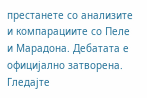престанете со анализите и компарациите со Пеле и Марадона. Дебатата е официјално затворена.
Гледајте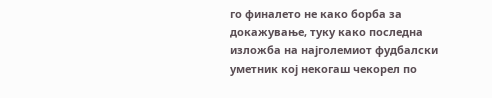го финалето не како борба за докажување, туку како последна изложба на најголемиот фудбалски уметник кој некогаш чекорел по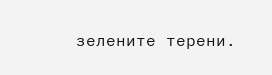зелените терени.